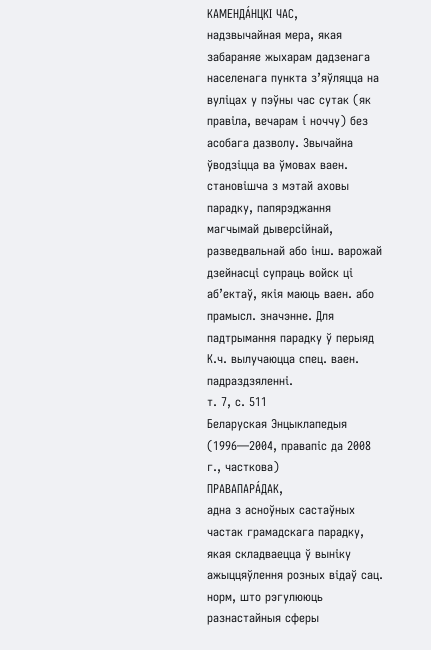КАМЕНДА́НЦКІ ЧАС,
надзвычайная мера, якая забараняе жыхарам дадзенага населенага пункта з’яўляцца на вуліцах у пэўны час сутак (як правіла, вечарам і ноччу) без асобага дазволу. Звычайна ўводзіцца ва ўмовах ваен. становішча з мэтай аховы парадку, папярэджання магчымай дыверсійнай, разведвальнай або інш. варожай дзейнасці супраць войск ці аб’ектаў, якія маюць ваен. або прамысл. значэнне. Для падтрымання парадку ў перыяд К.ч. вылучаюцца спец. ваен. падраздзяленні.
т. 7, с. 511
Беларуская Энцыклапедыя (1996—2004, правапіс да 2008 г., часткова)
ПРАВАПАРА́ДАК,
адна з асноўных састаўных частак грамадскага парадку, якая складваецца ў выніку ажыццяўлення розных відаў сац. норм, што рэгулююць разнастайныя сферы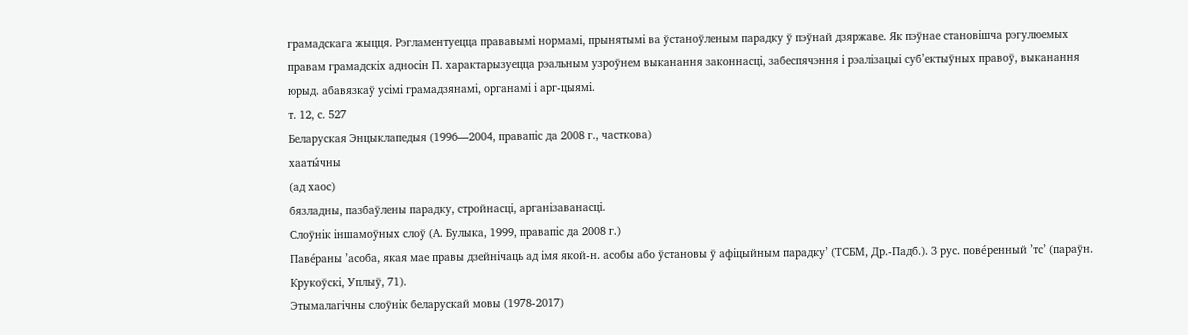грамадскага жыцця. Рэгламентуецца прававымі нормамі, прынятымі ва ўстаноўленым парадку ў пэўнай дзяржаве. Як пэўнае становішча рэгулюемых правам грамадскіх адносін П. характарызуецца рэальным узроўнем выканання законнасці, забеспячэння і рэалізацыі суб’ектыўных правоў, выканання юрыд. абавязкаў усімі грамадзянамі, органамі і арг-цыямі.
т. 12, с. 527
Беларуская Энцыклапедыя (1996—2004, правапіс да 2008 г., часткова)
хааты́чны
(ад хаос)
бязладны, пазбаўлены парадку, стройнасці, арганізаванасці.
Слоўнік іншамоўных слоў (А. Булыка, 1999, правапіс да 2008 г.)
Паве́раны ’асоба, якая мае правы дзейнічаць ад імя якой-н. асобы або ўстановы ў афіцыйным парадку’ (ТСБМ, Др.-Падб.). З рус. пове́ренный ’тс’ (параўн. Крукоўскі, Уплыў, 71).
Этымалагічны слоўнік беларускай мовы (1978-2017)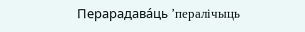Перарадава́ць ’пералічыць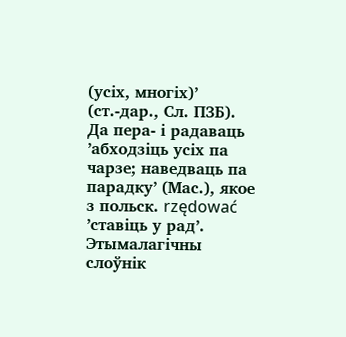(усіх, многіх)’ (ст.-дар., Сл. ПЗБ). Да пера- і радаваць ’абходзіць усіх па чарзе; наведваць па парадку’ (Мас.), якое з польск. rzędować ’ставіць у рад’.
Этымалагічны слоўнік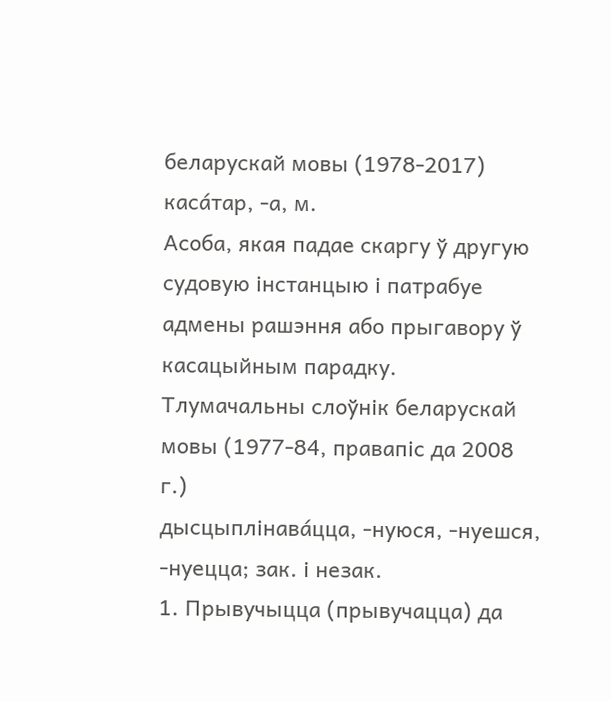беларускай мовы (1978-2017)
каса́тар, ‑а, м.
Асоба, якая падае скаргу ў другую судовую інстанцыю і патрабуе адмены рашэння або прыгавору ў касацыйным парадку.
Тлумачальны слоўнік беларускай мовы (1977-84, правапіс да 2008 г.)
дысцыплінава́цца, ‑нуюся, ‑нуешся, ‑нуецца; зак. і незак.
1. Прывучыцца (прывучацца) да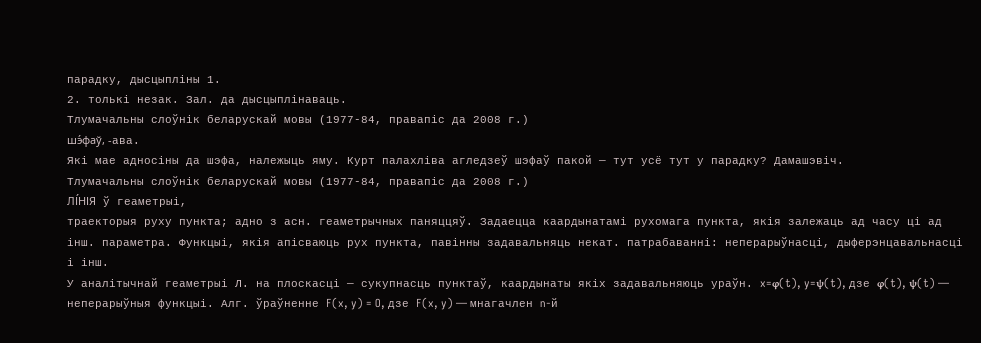парадку, дысцыпліны 1.
2. толькі незак. Зал. да дысцыплінаваць.
Тлумачальны слоўнік беларускай мовы (1977-84, правапіс да 2008 г.)
шэ́фаў, ‑ава.
Які мае адносіны да шэфа, належыць яму. Курт палахліва агледзеў шэфаў пакой — тут усё тут у парадку? Дамашэвіч.
Тлумачальны слоўнік беларускай мовы (1977-84, правапіс да 2008 г.)
ЛІ́НІЯ ў геаметрыі,
траекторыя руху пункта; адно з асн. геаметрычных паняццяў. Задаецца каардынатамі рухомага пункта, якія залежаць ад часу ці ад інш. параметра. Функцыі, якія апісваюць рух пункта, павінны задавальняць некат. патрабаванні: неперарыўнасці, дыферэнцавальнасці і інш.
У аналітычнай геаметрыі Л. на плоскасці — сукупнасць пунктаў, каардынаты якіх задавальняюць ураўн. x=φ(t), y=ψ(t), дзе φ(t), ψ(t) — неперарыўныя функцыі. Алг. ўраўненне F(x, y) = O, дзе F(x, y) — мнагачлен n-й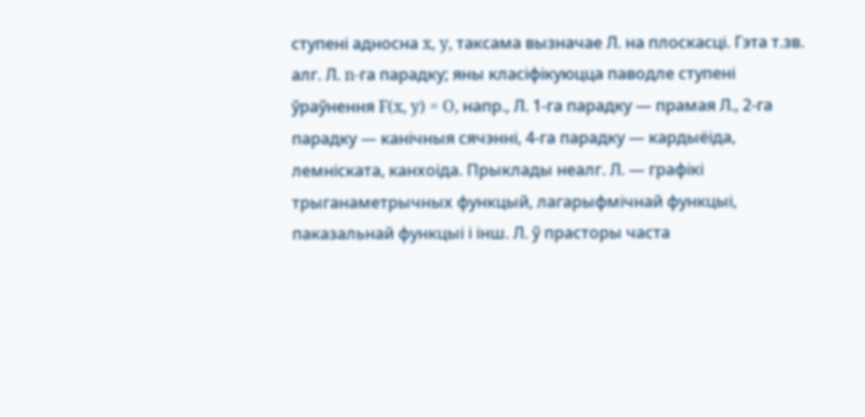ступені адносна x, y, таксама вызначае Л. на плоскасці. Гэта т.зв. алг. Л. n-га парадку; яны класіфікуюцца паводле ступені ўраўнення F(x, y) = O, напр., Л. 1-га парадку — прамая Л., 2-га парадку — канічныя сячэнні, 4-га парадку — кардыёіда, лемніската, канхоіда. Прыклады неалг. Л. — графікі трыганаметрычных функцый, лагарыфмічнай функцыі, паказальнай функцыі і інш. Л. ў прасторы часта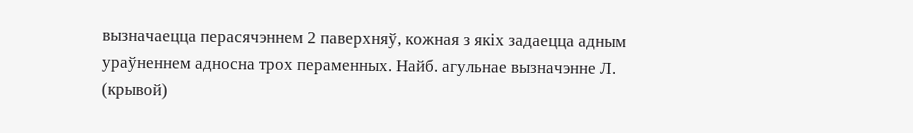вызначаецца перасячэннем 2 паверхняў, кожная з якіх задаецца адным ураўненнем адносна трох пераменных. Найб. агульнае вызначэнне Л. (крывой)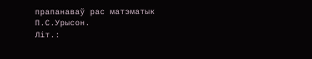прапанаваў рас матэматык П.С.Урысон.
Літ.: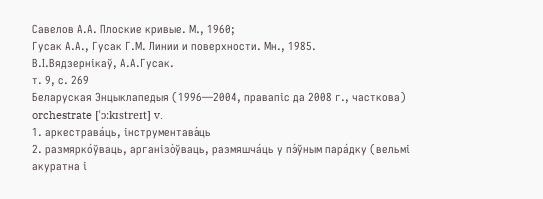Савелов А.А. Плоские кривые. М., 1960;
Гусак А.А., Гусак Г.М. Линии и поверхности. Мн., 1985.
В.І.Вядзернікаў, А.А.Гусак.
т. 9, с. 269
Беларуская Энцыклапедыя (1996—2004, правапіс да 2008 г., часткова)
orchestrate [ˈɔ:kɪstreɪt] v.
1. аркестрава́ць, інструментава́ць
2. размярко́ўваць, арганізо́ўваць, размяшча́ць у пэ́ўным пара́дку (вельмі акуратна і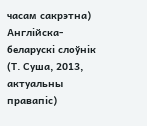часам сакрэтна)
Англійска-беларускі слоўнік (Т. Суша, 2013, актуальны правапіс)